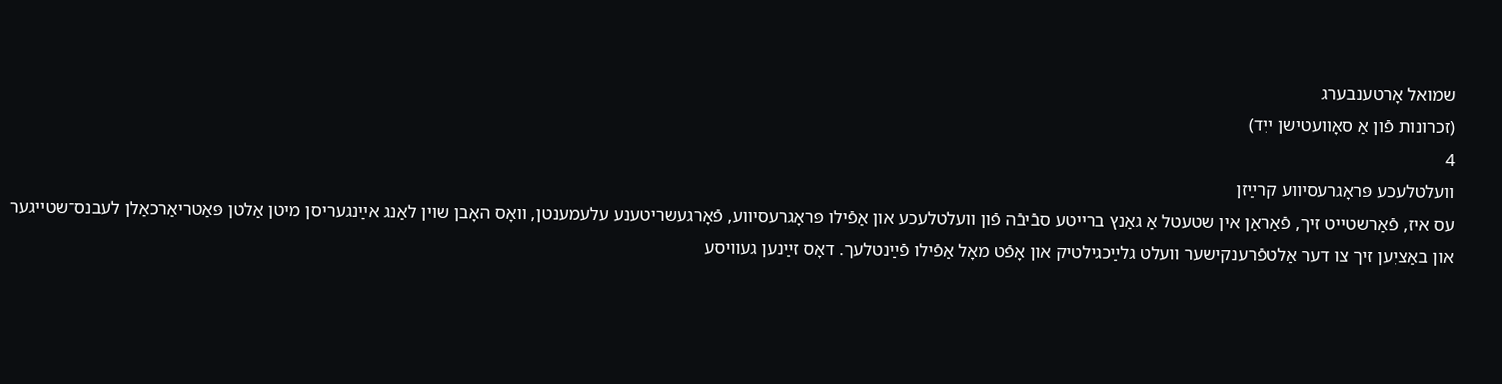שמואל אָרטענבערג
(זכרונות פֿון אַ סאָװעטישן ייִד)
4
וועלטלעכע פּראָגרעסיווע קרײַזן
עס איז, פֿאַרשטײט זיך, פֿאַראַן אין שטעטל אַ גאַנץ ברײטע סבֿיבֿה פֿון װעלטלעכע און אַפֿילו פּראָגרעסיװע, פֿאָרגעשריטענע עלעמענטן, װאָס האָבן שױן לאַנג אײַנגעריסן מיטן אַלטן פּאַטריאַרכאַלן לעבנס־שטײגער און באַציִען זיך צו דער אַלטפֿרענקישער װעלט גלײַכגילטיק און אָפֿט מאָל אַפֿילו פֿײַנטלעך. דאָס זײַנען געװיסע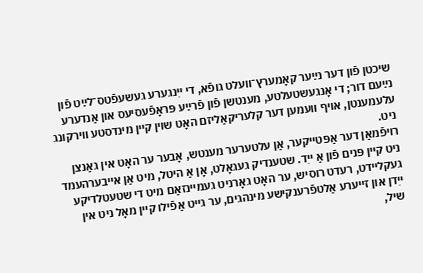שיכטן פֿון דער נײַער קאָמערץ־װעלט גופֿא, די ייִנגערע געשעפֿטס־לײַט פֿון נײַעם דור; די אָנגעשטעלטע, מענטשן פֿון פֿרײַע פּראָפֿעסיעס און אַנדערע עלעמענטן, אױף װעמען דער קלעריקאַליזם האָט שױן קײן מינדסטע װירקונג ניט.
רױפֿמאַן דער אַפּטײקער, אַן עלטערער מענטש, אָבער ער האָט אין גאַנצן ניט קײן פּנים פֿון אַ ייִד. שטענדיק געגאָלט, אָן אַ היטל, מיט אַן אײבערהעמד געקלײדט, רעדט רוסיש, ער האָט גאָרניט געמײנזאַם מיט די שטעטלדיקע ייִדן און זײערע אַלטפֿרענקישע מינהגים, ער גײט אַפֿילו קײן מאָל ניט אין שיל,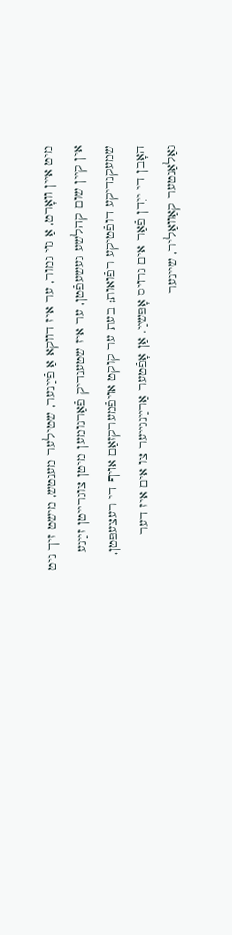מיט אײן װאָרט, אַ גױ גמור, ער איז דװקא אַ פֿײַנער, שטילער מענטש, מישט זיך ניט אין קײן שום קהלשע געשעפֿטן, ער איז שטענדיק פֿאַרנומען מיטן צוגרײטן זײַנע שמעקנדיקע דופֿטיקע רפֿואות; בעת ער קוקט אױפֿמערקזאַם אױף די רעצעפּטן, האָבן די ייִדן פֿאַר אים גרױס אָפּשײַ. אַן אָפֿטער אַרײַנגײער צו אים איז דער גאַלאַנטער קאַװאַליר, שײנער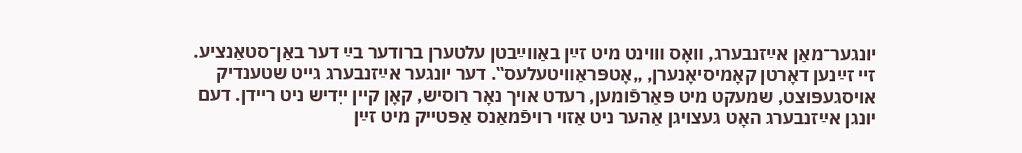יונגער־מאַן אײַזנבערג, װאָס װױנט מיט זײַן באַװײַבטן עלטערן ברודער בײַ דער באַן־סטאַנציע. זײ זײַנען דאָרטן קאָמיסיאָנערן, „אָטפּראַװיטעלעס‟. דער יונגער אײַזנבערג גייט שטענדיק אױסגעפּוצט, שמעקט מיט פּאַרפֿומען, רעדט אױך נאָר רוסיש, קאָן קײן ייִדיש ניט רײדן. דעם יונגן אײַזנבערג האָט געצױגן אַהער ניט אַזױ רױפֿמאַנס אַפּטײק מיט זײַן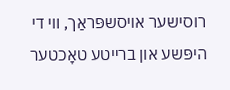רוסישער אױסשפּראַך, װי די היפּשע און ברײטע טאָכטער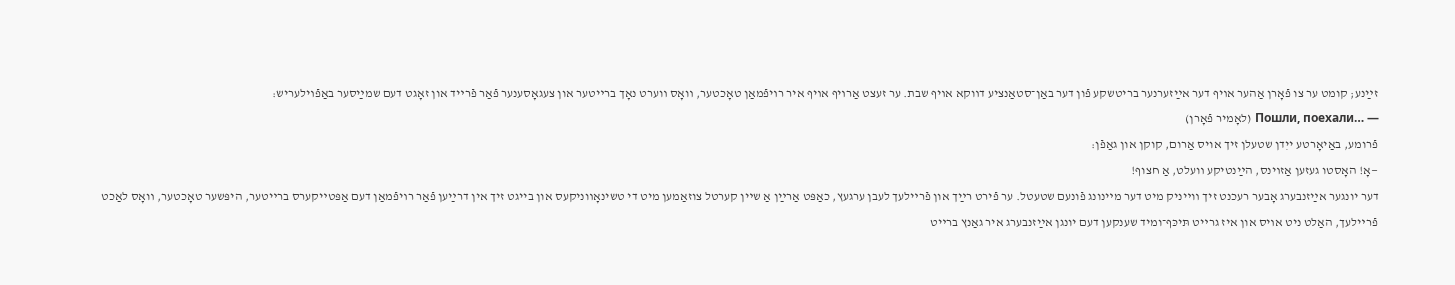זײַנע; קומט ער צו פֿאָרן אַהער אױף דער אײַזערנער בריטשקע פֿון דער באַן־סטאַנציע דװקא אױף שבת. ער זעצט אַרױף אױף איר רױפֿמאַן טאָכטער, װאָס װערט נאָך ברײטער און צעגאָסענער פֿאַר פֿרײד און זאָגט דעם שמײַסער באַפֿױלעריש:
— …Пошли, поехали (לאָמיר פֿאָרן)
פֿרומע, באַיאָרטע ייִדן שטעלן זיך אויס אַרום, קוקן און גאַפֿן:
—אָ! האָסטו געזען אַזױנס, הײַנטיקע װעלט, אַ חצוף!
דער יונגער אײַזנבערג אָבער רעכנט זיך װײניק מיט דער מײנונג פֿונעם שטעטל. ער פֿירט רײַך און פֿרײלעך לעבן ערגעץ, כאַפּט אַרײַן אַ שײן קערטל צוזאַמען מיט די טשינאָװניקעס און בייגט זיך אין דרײַען פֿאַר רױפֿמאַן דעם אַפּטײקערס ברײטער, היפּשער טאָכטער, װאָס לאַכט פֿרײלעך, האַלט ניט אױס און איז גרײט תּיכּף־ומיד שענקען דעם יונגן אײַזנבערג איר גאַנץ ברײט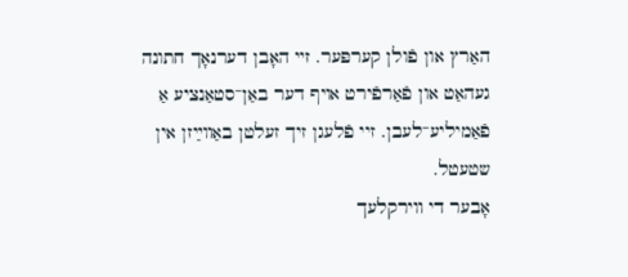האַרץ און פֿולן קערפּער. זײ האָבן דערנאָך חתונה געהאַט און פֿאַרפֿירט אױף דער באַן־סטאַנציע אַ פֿאַמיליע־לעבן. זיי פֿלעגן זיך זעלטן באַװײַזן אין שטעטל.
אָבער די װירקלעך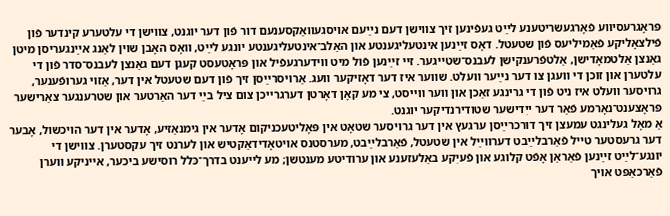פּראָגרעסיװע פֿאָרגעשריטענע לײַט געפֿינען זיך צװישן דעם נײַעם אױסגעװאַקסענעם דור פֿון דער יוגנט, צװישן די עלטערע קינדער פֿון פֿילצאָליקע פֿאַמיליעס פֿון שטעטל. דאָס זײַנען אינטעליגענטע און האַלב־אינטעליגענטע יונגע לײַט, װאָס האָבן שױן לאַנג אײַנגעריסן מיטן גאַנצן אַלטמאָדישן, אַלטפֿרענקישן לעבנס־שטײגער. זײ זײַנען פֿול מיט װידערגעפֿיל און פּראָטעסט קעגן דעם גאַנצן לעבנס־סדר פֿון די עלטערן און זוכן די װעגן צו דער נײַער װעלט. שװער איז דער דאָזיקער װעג. אַרױסרײַסן זיך פֿון דעם שטעטל אין דער, אַזױ גערופֿענער, גרױסער װעלט איז ניט פֿון די גרינגע זאַכן און װער װײסט, צי מע קאָן דאָרטן דערגרײכן צום ציל בײַ דער האַרטער און שטרענגער צאַרישער פּראָצענט־נאָרמע פֿאַר דער ייִדישער שטודירנדיקער יוגנט.
אַ מאָל געלינגט עמעצן זיך דורכרײַסן ערגעץ אין דער גרױסער שטאָט אין פּאָליטעכניקום אָדער אין גימנאַזיע, אָדער אין דער הױכשול, אָבער דער גרעסטער טײל פֿאַרבלײַבט דערװײַל אין שטעטל, פֿאַרבלײַבט, מערסטנס אױטאָדידאַקטיש און לערנט זיך עקסטערן. צװישן די יונגע־לײַט זײַנען פֿאַראַן אָפֿט קלוגע און פֿעיִקע באַלעזענע און ערודיטע מענטשן; מע לײענט בדרך־כּלל רוסישע ביכער, אײניקע װערן פֿאַרכאַפּט אױך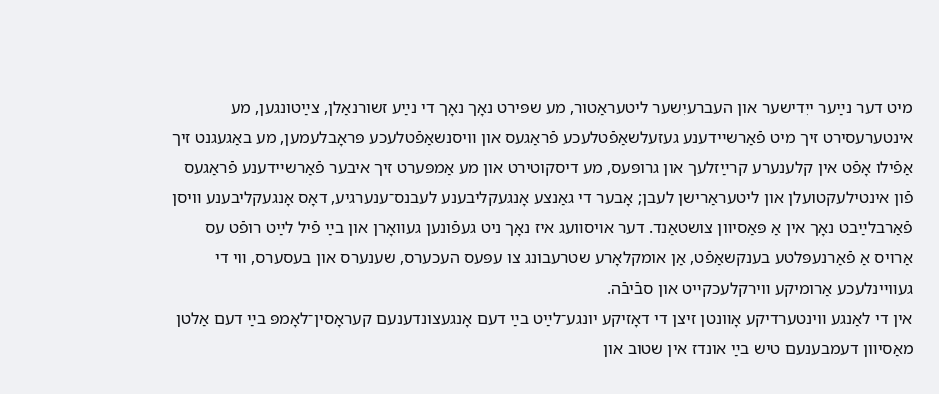מיט דער נײַער ייִדישער און העברעיִשער ליטעראַטור, מע שפּירט נאָך נאָך די נײַע זשורנאַלן, צײַטונגען, מע אינטערעסירט זיך מיט פֿאַרשײדענע געזעלשאַפֿטלעכע פֿראַגעס און װיסנשאַפֿטלעכע פּראָבלעמען, מע באַגעגנט זיך אַפֿילו אָפֿט אין קלענערע קרײַזלעך און גרופּעס, מע דיסקוטירט און מע אַמפּערט זיך איבער פֿאַרשײדענע פֿראַגעס פֿון אינטילעקטועלן און ליטעראַרישן לעבן; אָבער די גאַנצע אָנגעקליבענע לעבנס־ענערגיע, דאָס אָנגעקליבענע װיסן פֿאַרבלײַבט נאָך אין אַ פּאַסיװן צושטאַנד. דער אױסװעג איז נאָך ניט געפֿונען געװאָרן און בײַ פֿיל לײַט רופֿט עס אַרױס אַ פֿאַרנעפּלטע בענקשאַפֿט, אַן אומקלאָרע שטרעבונג צו עפּעס העכערס, שענערס און בעסערס, װי די געװײנלעכע אַרומיקע װירקלעכקײט און סבֿיבֿה.
אין די לאַנגע װינטערדיקע אָװנטן זיצן די דאָזיקע יונגע־לײַט בײַ דעם אָנגעצונדענעם קעראָסין־לאָמפּ בײַ דעם אַלטן מאַסיװן דעמבענעם טיש בײַ אונדז אין שטוב און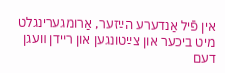אין פֿיל אַנדערע הײַזער, אַרומגערינגלט מיט ביכער און צײַטונגען און רײדן װעגן דעם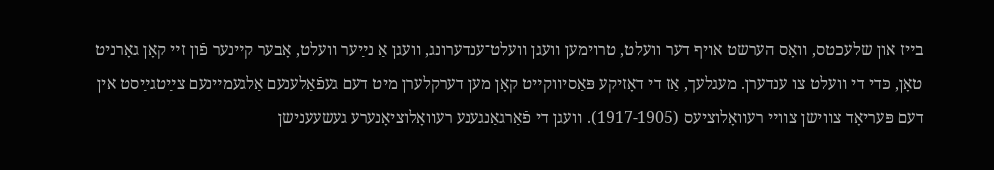בײז און שלעכטס, װאָס הערשט אױף דער וועלט, טרױמען װעגן װעלט־ענדערונג, װעגן אַ נײַער װעלט, אָבער קײנער פֿון זײ קאָן גאָרניט טאָן, כּדי די װעלט צו ענדערן. מעגלעך, אַז די דאָזיקע פּאַסיװקײט קאָן מען דערקלערן מיט דעם געפֿאַלענעם אַלגעמײנעם צײַטגײַסט אין דעם פּעריאָד צװישן צװײ רעװאָלוציעס (1917-1905). װעגן די פֿאַרגאַנגענע רעװאָלוציאָנערע געשעענישן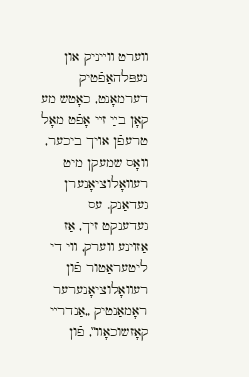װערט װײניק און נעפּלהאַפֿטיק דערמאָנט, כאָטש מע קאָן בײַ זײ אָפֿט מאָל טרעפֿן אױך ביכער, װאָס שמעקן מיט רעװאָלוציאָנערן געדאַנק. עס געדענקט זיך, אַז אַזױנע װערק, װי די ליטעראַטור פֿון רעװאָלוציאָנערער ראָמאַנטיק „אַנדרײ קאָזשוכאָװ‟, פֿון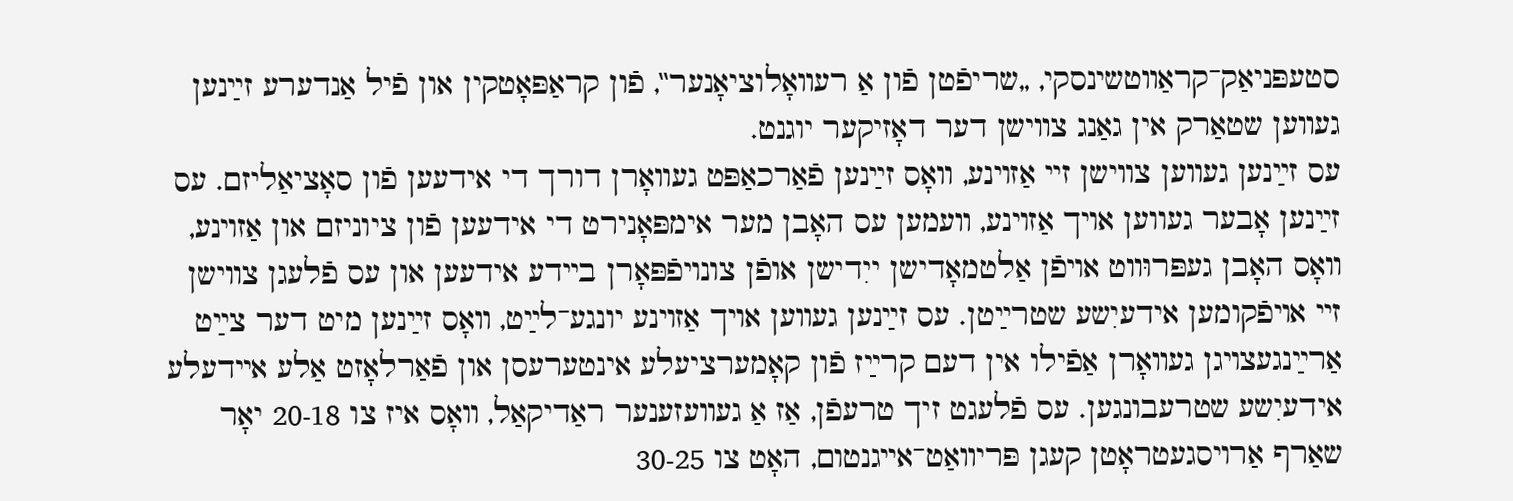סטעפּניאַק־קראַװטשינסקי, „שריפֿטן פֿון אַ רעװאָלוציאָנער‟, פֿון קראַפּאָטקין און פֿיל אַנדערע זײַנען געװען שטאַרק אין גאַנג צװישן דער דאָזיקער יוגנט.
עס זײַנען געװען צװישן זײ אַזױנע, װאָס זײַנען פֿאַרכאַפּט געװאָרן דורך די אידעען פֿון סאָציאַליזם. עס זײַנען אָבער געווען אױך אַזױנע, װעמען עס האָבן מער אימפּאָנירט די אידעען פֿון ציוניזם און אַזױנע, װאָס האָבן געפּרוּװט אױפֿן אַלטמאָדישן ייִדישן אופֿן צונױפֿפּאָרן בײדע אידעען און עס פֿלעגן צװישן זײ אױפֿקומען אידעיִשע שטרײַטן. עס זײַנען געװען אױך אַזױנע יונגע־לײַט, װאָס זײַנען מיט דער צײַט אַרײַנגעצױגן געװאָרן אַפֿילו אין דעם קרײַז פֿון קאָמערציעלע אינטערעסן און פֿאַרלאָזט אַלע אײדעלע אידעיִשע שטרעבונגען. עס פֿלעגט זיך טרעפֿן, אַז אַ געװעזענער ראַדיקאַל, װאָס איז צו 20-18 יאָר שאַרף אַרױסגעטראָטן קעגן פּריװאַט־אײגנטום, האָט צו 30-25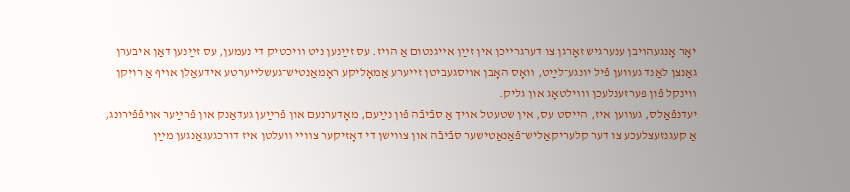יאָר אָנגעהױבן ענערגיש זאָרגן צו דערגרײכן אין זײַן אײגנטום אַ הױז. עס זײַנען ניט װיכטיק די נעמען, עס זײַנען דאַן איבערן גאַנצן לאַנד געװען פֿיל יונגע־לײַט, װאָס האָבן אױסגעביטן זײערע אַמאָליקע ראָמאַנטיש־געשלײערטע אידעאַלן אױף אַ רויִקן װינקל פֿון פּערזענלעכן װױלטאָג און גליק.
יעדנפֿאַלס, געװען איז, הײסט עס, אין שטעטל אױך אַ סבֿיבֿה פֿון נײַעם, מאָדערנעם און פֿרײַען געדאַנק און פֿרײַער אױפֿפֿירונג, אַ קעגנזעצלעכע צו דער קלעריקאַליש־פֿאַנאַטישער סבֿיבֿה און צװישן די דאָזיקער צװײ װעלטן איז דורכגעגאַנגען מײַן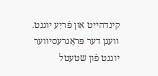קינדהײט און פֿריִע יוגנט.
װעגן דער פּראָגרעסיװער יוגנט פֿון שטעטל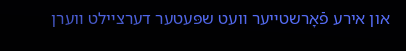און אירע פֿאָרשטײער װעט שפּעטער דערצײלט װערן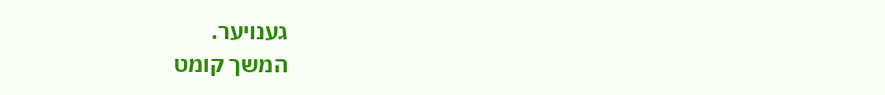גענױער.
המשך קומט